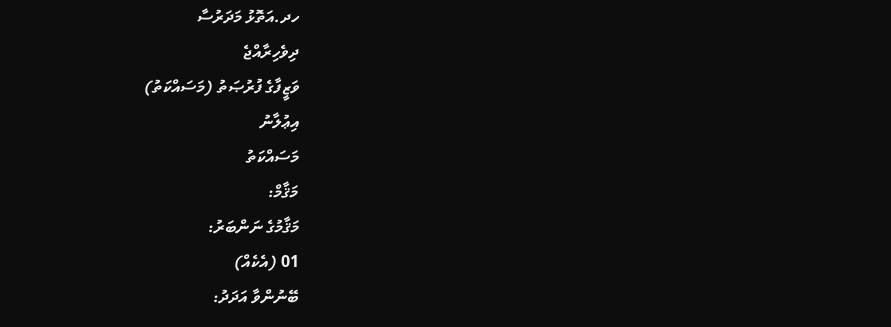ހދ.އަތޮޅު މަދަރުސާ
ދިވެހިރާއްޖެ
ވަޒީފާގެ ފުރުޞަތު (މަސައްކަތު)
އިޢުލާނު
މަސައްކަތު
މަޤާމް:
މަޤާމުގެ ނަންބަރު:
01 (އެކެއް)
ބޭނުންވާ އަދަދު: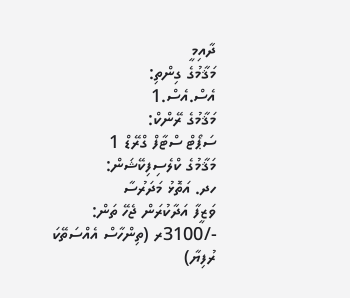ދާއިމީ
މަޤާމުގެ ގިންތި:
އެސް.އެސް.1
މަޤާމުގެ ރޭންކް:
ސަޕޯޓް ސްޓާފް ގްރޭޑް 1
މަޤާމުގެ ކްލެސިފިކޭޝަން:
ހދ. އަތޮޅު މަދަރުސާ
ވަޒީފާ އަދާކުރަން ޖެހޭ ތަން:
-/3100ރ (ތިންހާސް އެއްސަތޭކަ ރުފިޔާ)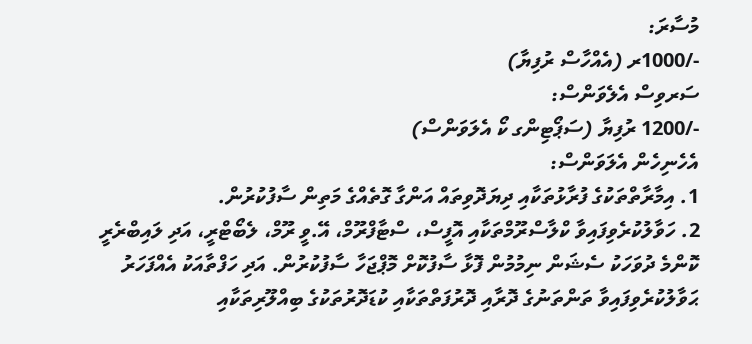މުސާރަ:
-/1000ރ (އެއްހާސް ރުފިޔާ)
ސަރވިސް އެލެވަންސް:
-/1200 ރުފިޔާ (ސަޕޯޓިންގ ކޯ އެލަވަންސް)
އެހެނިހެން އެލަވަންސް:
1. އިމާރާތްތަކުގެ ފުރާޅުތަކާއި ދިޔަދޮވިތައް އަންގާ ގޮތެއްގެ މަތިން ސާފުކުރުން.
2. ހަވާލުކުރެވިފައިވާ ކްލާސްރޫމްތަކާއި އޮފީސް، ސްޓާފްރޫމް، އޭ.ވީ ރޫމް، ލެބޯޓްރީ، އަދި ލައިބްރެރީ ކޮންމެ ދުވަހަކު ސެޝަން ނިމުމުން ފޮޅާ ސާފުކޮށް މޮޕްޖަހާ ސާފުކުރުން. އަދި ހަފްތާއަކު އެއްފަހަރު ޙަވާލުކުރެވިފައިވާ ތަންތަނުގެ ދޮރާއި ދޮރުފަތްތަކާއި ކުޑަދޮރުތަކުގެ ބިއްލޫރިތަކާއި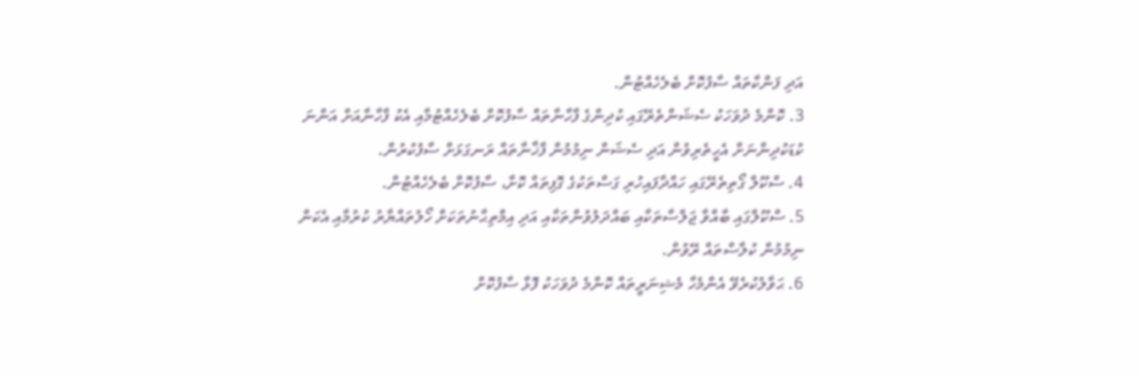އަދި ފަންކާތައް ސާފުކޮށް ބެލެހެއްޓުން.
3. ކޮންމެ ދުވަހަކު ސެޝަންތެރޭގައި ކުދިންގެ ފާހާނާތައް ސާފުކޮށް ބެލެހެއްޓުމާއި އެކު ފާހާނާއަށް އަންނަ ކުޑަކުދިންނަށް އެހީތެރިވުން އަދި ސެޝަން ނިމުމުން ފާޚާނާތައް ރަނގަޅަށް ސާފުކުރުން.
4. ސްކޫލް ގޯތިތެރޭގައި ހައްދާފައިހުރި ގަސްތަކުގެ ގޮފިތައް ކޮށާ، ސާފުކޮށް ބެލެހެއްޓުން.
5. ސްކޫލްގައި ބާއްވާ ޖަލްސާތަކާއި ބައްދަލުވުންތަކާއި އަދި އިމްތިޙާނުތަކަށް ހޯލުތައްޔާރު ކުރުމާއި އެކަން ނިމުމުން ކުލާސްތައް ރޭވުން.
6. ޙަވާލުކުރެވޭ އެންމެހާ މެޝިނަރީތައް ކޮންމެ ދުވަހަކު ފޮޅާ ސާފުކޮށް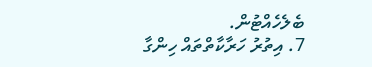ބެލެހެއްޓުން.
7. އިތުރު ހަރާކާތްތައް ހިންގާ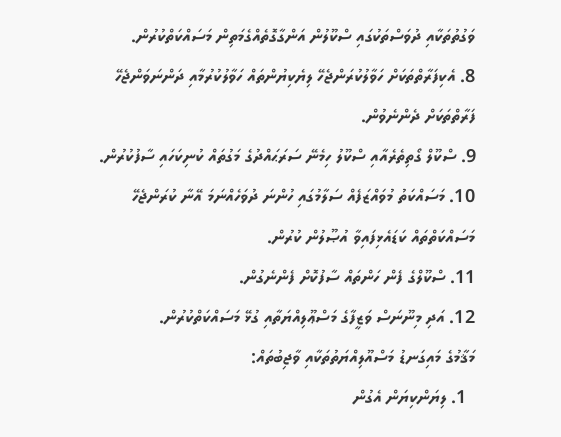ވަގުތުތަކާއި ދުވަސްތަކުގައި ސްކޫލުން އަންގާގޮތެއްގެމަތިން މަސައްކަތްކުރުން.
8. އެކިފަރާތްތަކަށް ހަވާލުކުރަންޖެހޭ ލިޔެކިޔުންތައް ހަވާލުކުރުމާއި ދަންނަވަންޖެހޭ ފަރާތްތަކަށް ދެންނެވުން.
9. ސްކޫލް ގޯތިތެރެއާއި ސްކޫލު ހިމެނޭ ސަރަޙައްދުގެ މަގުތައް ކުނިކަހައި ސާފުކުރުން.
10. މަސައްކަތު މުވައްޒަފެއް ސަލާމުގައި ހުންނަ ދުވަހެއްނަމަ އޭނާ ކުރަންޖެހޭ މަސައްކަތްތައް ކަޑައެޅިފައިވާ އުޞޫލުން ކުރުން.
11. ސްކޫލްގެ ފެން ހަންތައް ސާފުކޮށް ފެންނެގުން.
12. އަދި މިނޫނަސް ވަޒީފާގެ މަސްޢޫލިއްޔަތާއި ގުޅޭ މަސައްކަތްކުރުން.
މަޤާމުގެ މައިގަނޑު މަސްއޫލިއްޔަތުތަކާއި ވާޖިބުތައް:
  1. ލިޔަންކިޔަން އެގުން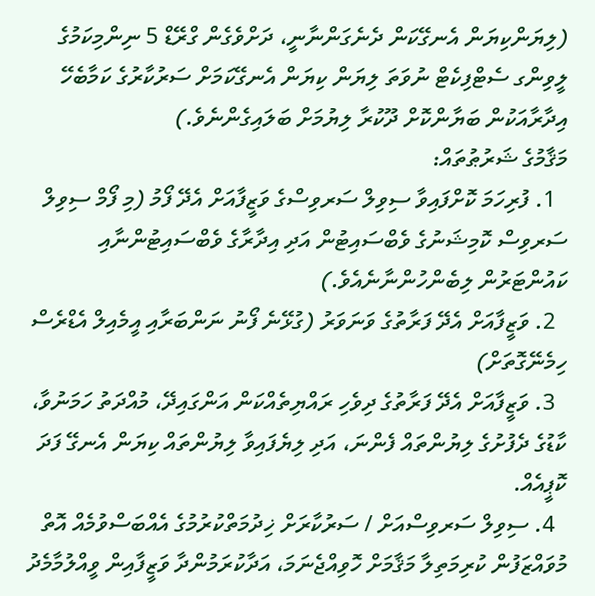(ލިޔަންކިޔަން އެނގޭކަން ދެނެގަންނާނީ، ދަށްވެގެން ގްރޭޑް 5 ނިންމިކަމުގެ ލީވިންގ ސެޓްފިކެޓް ނުވަތަ ލިޔަން ކިޔަން އެނގޭކަމަށް ސަރުކާރުގެ ކަމާބެހޭ އިދާރާއަކުން ބަޔާންކޮށް ދޫކުރާ ލިޔުމަށް ބަލައިގެންނެވެ.)
މަޤާމުގެ ޝަރުޠުތައް:
  1. ފުރިހަމަ ކޮށްފައިވާ ސިވިލް ސަރވިސްގެ ވަޒީފާއަށް އެދޭ ފޯމު (މި ފޯމް ސިވިލް ސަރވިސް ކޮމިޝަނުގެ ވެބްސައިޓުން އަދި އިދާރާގެ ވެބްސައިޓުންނާއި ކައުންޓަރުން ލިބެންހުންނާނެއެވެ.)
  2. ވަޒީފާއަށް އެދޭ ފަރާތުގެ ވަނަވަރު (ގުޅޭނެ ފޯނު ނަންބަރާއި އީމެއިލް އެޑްރެސް ހިމެނޭގޮތަށް)
  3. ވަޒީފާއަށް އެދޭ ފަރާތުގެ ދިވެހި ރައްޔިތެއްކަން އަންގައިދޭ، މުއްދަތު ހަމަނުވާ، ކާޑުގެ ދެފުށުގެ ލިޔުންތައް ފެންނަ، އަދި ލިޔެފައިވާ ލިޔުންތައް ކިޔަން އެނގޭ ފަދަ ކޮޕީއެއް.
  4. ސިވިލް ސަރވިސްއަށް / ސަރުކާރަށް ޚިދުމަތްކުރުމުގެ އެއްބަސްވުމެއް އޮތް މުވައްޒަފުން ކުރިމަތިލާ މަޤާމަށް ހޮވިއްޖެނަމަ، އަދާކުރަމުންދާ ވަޒީފާއިން ވީއްލުމާމެދު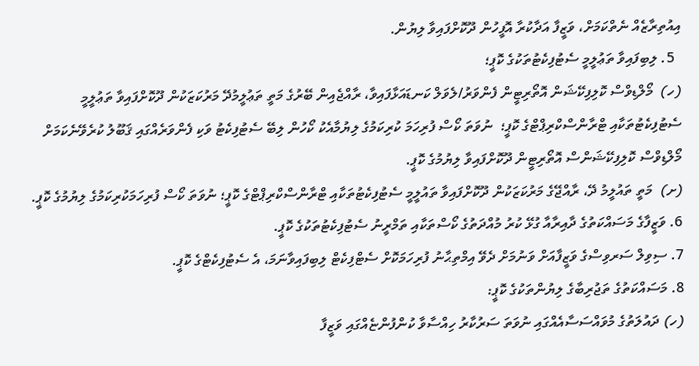އިއުތިރާޒެއް ނެތްކަމަށް، ވަޒީފާ އަދާކުރާ އޮފީހުން ދޫކޮށްފައިވާ ލިޔުން.
  5. ލިބިފައިވާ ތަޢުލީމީ ސެޓުފިކެޓުތަކުގެ ކޮޕީ؛
(ހ)  މޯލްޑިވްސް ކޮލިފިކޭޝަން އޮތޯރިޓީން ފެންވަރު/ލެވަލް ކަނޑައަޅާފައިވާ، ރާއްޖެއިން ބޭރުގެ މަތީ ތަޢުލީމުދޭ މަރުކަޒަކުން ދޫކޮށްފައިވާ ތަޢުލީމީ ސެޓުފިކެޓުތަކާއި ޓްރާންސްކްރިޕްޓްގެ ކޮޕީ؛  ނުވަތަ ކޯސް ފުރިހަމަ ކުރިކަމުގެ ލިޔުމާއެކު ކޯހުން ލިބޭ ސެޓުފިކެޓު ވަކި ފެންވަރެއްގައި ޤަބޫލު ކުރެވޭނެކަމަށް މޯލްޑިވްސް ކޮލިފިކޭޝަންސް އޮތޯރިޓީން ދޫކޮށްފައިވާ ލިޔުމުގެ ކޮޕީ.
(ށ)  މަތީ ތައުލީމު ދޭ، ރާއްޖޭގެ މަރުކަޒަކުން ދޫކޮށްފައިވާ ތައުލީމީ ސެޓުފިކެޓުތަކާއި ޓްރާންސްކްރިޕްޓްގެ ކޮޕީ؛ ނުވަތަ ކޯސް ފުރިހަމަކުރިކަމުގެ ލިޔުމުގެ ކޮޕީ.
6. ވަޒީފާގެ މަސައްކަތުގެ ދާއިރާއާ ގުޅޭ ކުރު މުއްދަތުގެ ކޯސްތަކާއި ތަމްރީނު ސެޓުފިކެޓުތަކުގެ ކޮޕީ.
7. ސިވިލް ސަރވިސްގެ ވަޒީފާއަށް ވަނުމަށް ދެވޭ އިމްތިޙާނު ފުރިހަމަކޮށް ސެޓްފިކެޓް ލިބިފައިވާނަމަ، އެ ސެޓުފިކެޓްގެ ކޮޕީ.
8. މަސައްކަތުގެ ތަޖުރިބާގެ ލިޔުންތަކުގެ ކޮޕީ:
(ހ) ދައުލަތުގެ މުވައްސަސާއެއްގައި ނުވަތަ ސަރުކާރު ހިއްސާވާ ކުންފުންޏެއްގައި ވަޒީފާ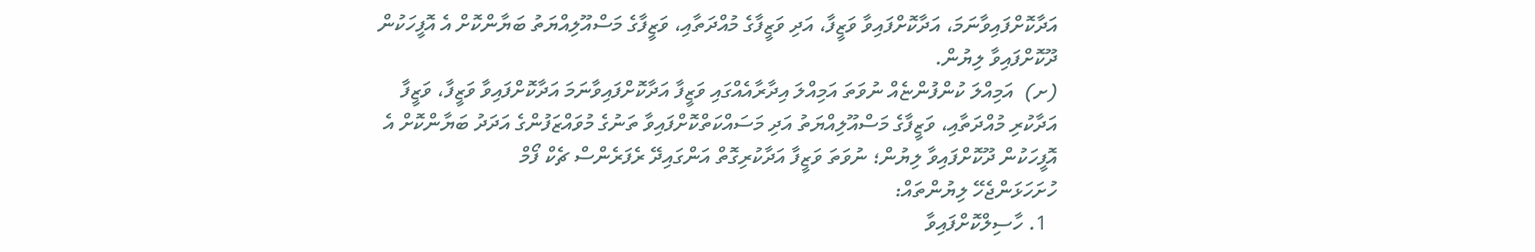އަދާކޮށްފައިވާނަމަ، އަދާކޮށްފައިވާ ވަޒީފާ، އަދި ވަޒީފާގެ މުއްދަތާއި، ވަޒީފާގެ މަސްއޫލިއްޔަތު ބަޔާންކޮށް އެ އޮފީހަކުން ދޫކޮށްފައިވާ ލިޔުން.
(ށ)  އަމިއްލަ ކުންފުންޏެއް ނުވަތަ އަމިއްލަ އިދާރާއެއްގައި ވަޒީފާ އަދާކޮށްފައިވާނަމަ އަދާކޮށްފައިވާ ވަޒީފާ، ވަޒީފާ އަދާކުރި މުއްދަތާއި، ވަޒީފާގެ މަސްއޫލިއްޔަތު އަދި މަސައްކަތްކޮށްފައިވާ ތަނުގެ މުވައްޒަފުންގެ އަދަދު ބަޔާންކޮށް އެ އޮފީހަކުން ދޫކޮށްފައިވާ ލިޔުން؛ ނުވަތަ ވަޒީފާ އަދާކުރިގޮތް އަންގައިދޭ ރެފަރެންސް ޗެކް ފޯމް
ހުށަހަޅަންޖެހޭ ލިޔުންތައް:
  1. ހާސިލްކޮށްފައިވާ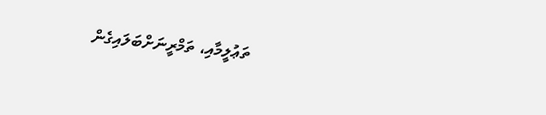ތަޢުލީމާއި، ތަމްރީނަށްބަލައިގެން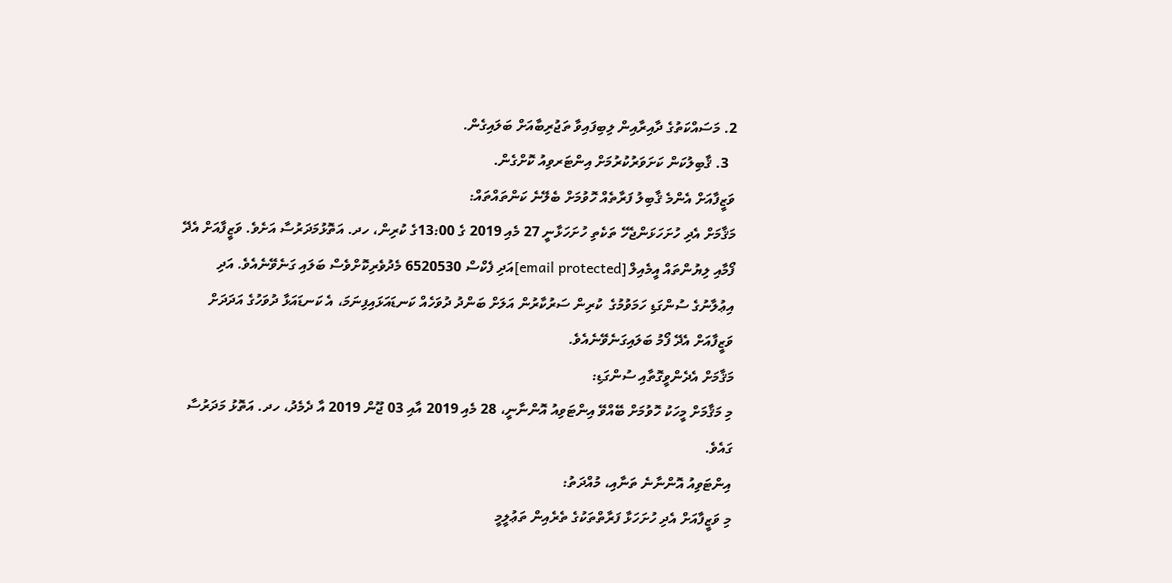2. މަސައްކަތުގެ ދާއިރާއިން ލިބިފައިވާ ތަޖުރިބާއަށް ބަލައިގެން.
  3. ޤާބިލުކަން ކަށަވަރުކުރުމަށް އިންޓަރވިއު ކޮށްގެން.
ވަޒީފާއަށް އެންމެ ޤާބިލު ފަރާތެއް ހޮވުމަށް ބެލޭނެ ކަންތައްތައް:
މަޤާމަށް އެދި ހުށަހަޅަންޖެހޭ ތަކެތި ހުށަހަޅާނީ 27 މެއި 2019 ގެ 13:00ގެ ކުރިން، ހދ. އަތޮޅުމަދަރުސާ އަށެވެ. ވަޒީފާއަށް އެދޭ ފޯމާއި ލިޔުންތައް އީމެއިލް [email protected]އަދި ފެކްސް 6520530 މެދުވެރިކޮށްވެސް ބަލައި ގަނެވޭނެއެވެ. އަދި އިޢުލާނުގެ ސުންގަޑި ހަމަވުމުގެ  ކުރިން ސަރުކާރުން އަލަށް ބަންދު ދުވަހެއް ކަނޑައަޅައިފިނަމަ، އެ ކަނޑައަޅާ ދުވަހުގެ އަދަދަށް ވަޒީފާއަށް އެދޭ ފޯމު ބަލައިގަނެވޭނެއެވެ.
މަޤާމަށް އެދެންވީގޮތާއި ސުންގަޑި:
މި މަޤާމަށް މީހަކު ހޮވުމަށް ބޭއްވޭ އިންޓަވިއު އޮންނާނީ، 28 މެއި 2019 އާއި 03 ޖޫން 2019 އާ ދެމެދު، ހދ. އަތޮޅު މަދަރުސާ ގައެވެ.
އިންޓަވިއު އޮންނާނެ ތަނާއި، މުއްދަތު:
މި ވަޒީފާއަށް އެދި ހުށަހަޅާ ފަރާތްތަކުގެ ތެރެއިން ތަޢުލީމީ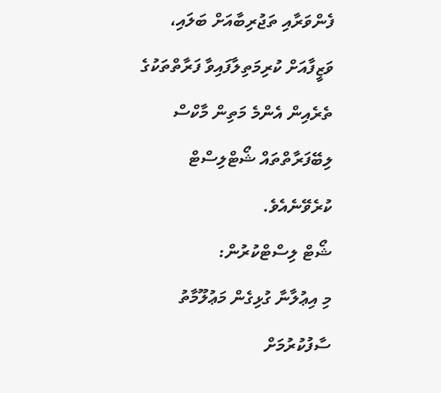ފެންވަރާއި ތަޖުރިބާއަށް ބަލައި، ވަޒީފާއަށް ކުރިމަތިލާފައިވާ ފަރާތްތަކުގެ ތެރެއިން އެންމެ މަތިން މާކްސް ލިބޭފަރާތްތައް ޝޯޓްލިސްޓް ކުރެވޭނެއެވެ.
ޝޯޓް ލިސްޓްކުރުން:
މި އިޢުލާނާ ގުޅިގެން މަޢުލޫމާތު ސާފުކުރުމަށް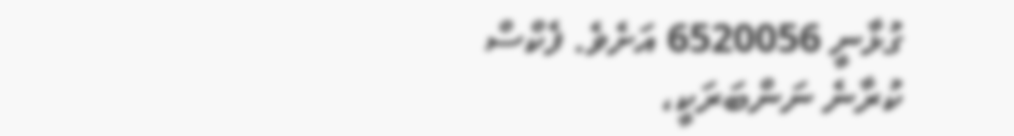ގުޅާނީ 6520056 އަށެވެ. ފެކްސް ކުރާނެ ނަންބަރަކީ،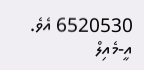6520530 އެވެ. އީ-މެއިލް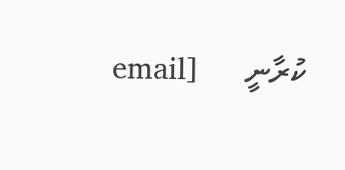ކުރާނީ      [email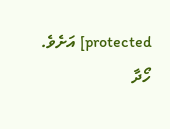protected] އަށެވެ.
ހޯދާ